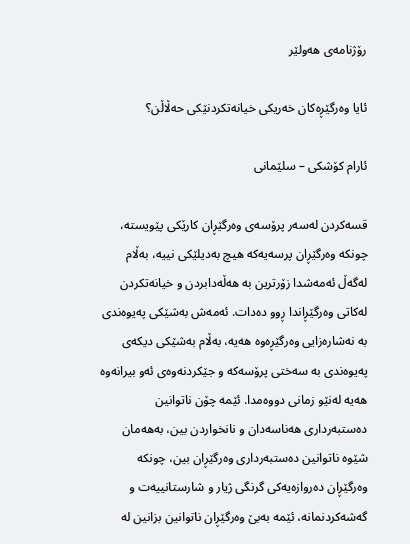رۆژنامەی ھەولێر

ئایا وەرگێڕەکان خەریکی خیانەتکردنێکی حەڵاڵن؟

ئارام كۆشكی – سلێمانی

قسەکردن لەسەر پرۆسەی وەرگێڕان کارێکی پێویستە، چونکە وەرگێڕان پرسەیەکە هیچ بەدیلێکی نییە، بەڵام لەگەڵ ئەمەشدا زۆرترین بە هەڵەدابردن و خیانەتکردن لەکاتی وەرگێڕاندا ڕوو دەدات. ئەمەش بەشێکی پەیوەندی بە نەشارەزایی وەرگێڕەوە هەیە، بەڵام بەشێکی دیکەی پەیوەندی بە سەختی پرۆسەکە و جێکردنەوەی ئەو بیرانەوە هەیە لەنێو زمانی دووەمدا. ئێمە چۆن ناتوانین دەستبەرداری هەناسەدان و نانخواردن بین، بەهەمان شێوە ناتوانین دەستبەرداری وەرگێڕان بین، چونکە وەرگێڕان دەروازەیەکی گرنگی ژیار و شارستانییەت و گەشەکردنمانە، ئێمە بەبێ وەرگێڕان ناتوانین بزانین لە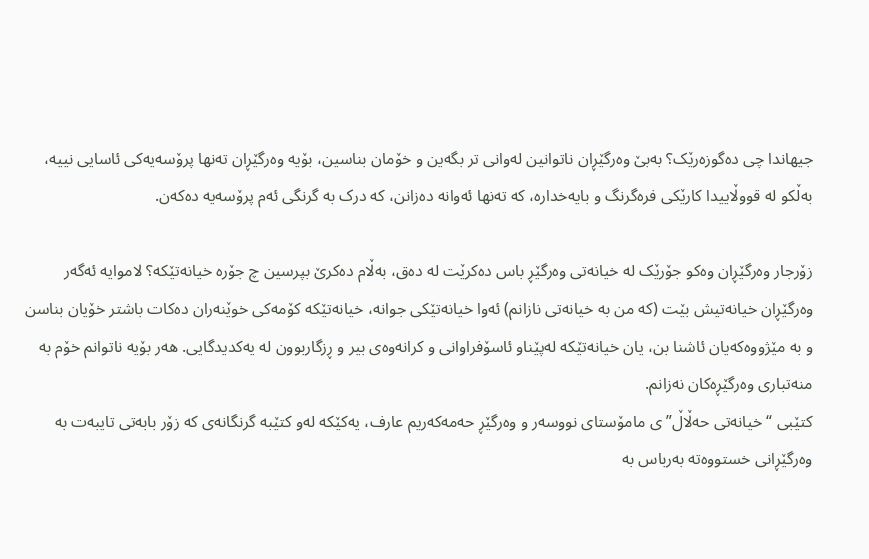جیهاندا چی دەگوزەرێک؟ بەبێ وەرگێڕان ناتوانین لەوانی تر بگەین و خۆمان بناسین، بۆیە وەرگێڕان تەنها پرۆسەیەکی ئاسایی نییە، بەڵکو لە قووڵاییدا کارێکی فرەگرنگ و بایەخدارە، کە تەنها ئەوانە دەزانن، کە درک بە گرنگی ئەم پرۆسەیە دەکەن.

زۆرجار وەرگێڕان وەکو جۆرێک لە خیانەتی وەرگێڕ باس دەکرێت لە دەق، بەڵام دەکرێ بپرسین چ جۆرە خیانەتێکە؟ لاموایە ئەگەر وەرگێڕان خیانەتیش بێت (کە من بە خیانەتی نازانم) ئەوا خیانەتێکی جوانە، خیانەتێکە کۆمەکی خوێنەران دەکات باشتر خۆیان بناسن و بە مێژووەکەیان ئاشنا بن، یان خیانەتێکە لەپێناو ئاسۆفراوانی و کرانەوەی بیر و ڕزگاربوون لە یەکدیدگایی. هەر بۆیە ناتوانم خۆم بە منەتباری وەرگێڕەکان نەزانم.
کتێبی “خیانەتی حەڵاڵ”ی مامۆستای نووسەر و وەرگێڕ حەمەکەریم عارف، یەکێکە لەو کتێبە گرنگانەی کە زۆر بابەتی تایبەت بە وەرگێڕانی خستووەتە بەرباس بە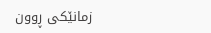زمانێکی ڕوون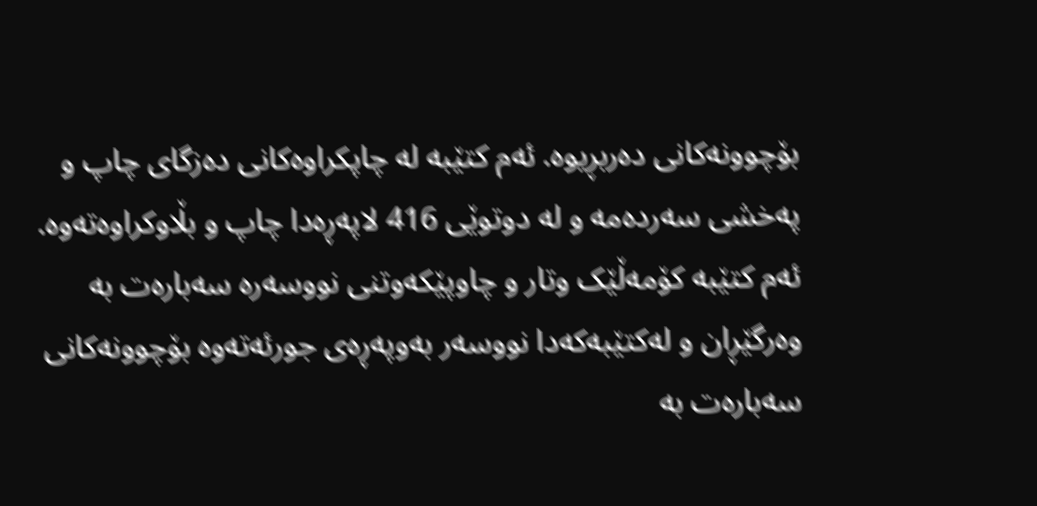بۆچوونەکانی دەربڕیوە. ئەم کتێبە لە چاپکراوەکانی دەزگای چاپ و پەخشی سەردەمە و لە دوتوێی 416 لاپەڕەدا چاپ و بڵاوکراوەتەوە.
ئەم کتێبە کۆمەڵێک وتار و چاوپێکەوتنی نووسەرە سەبارەت بە وەرگێڕان و لەکتێبەکەدا نووسەر بەوپەڕەی جورئەتەوە بۆچوونەکانی سەبارەت بە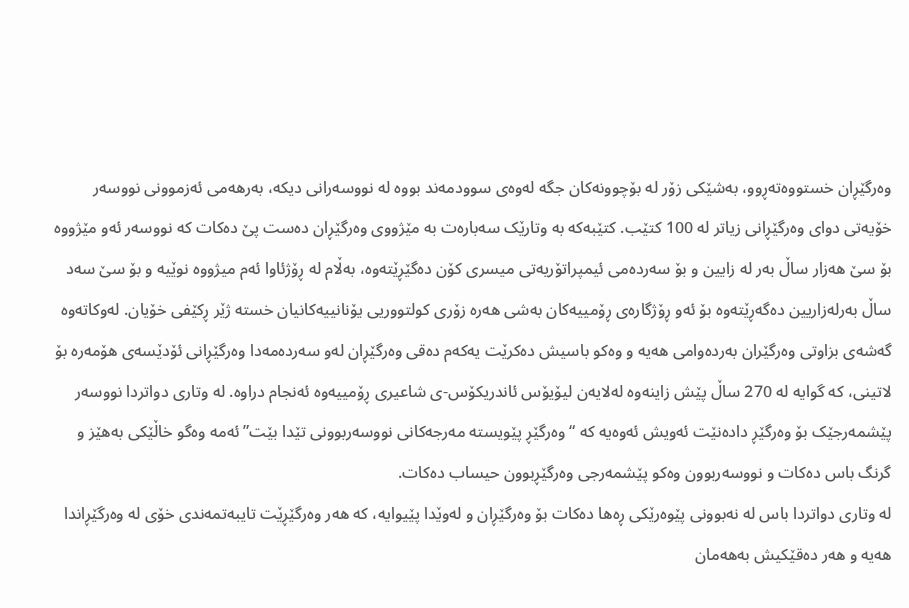وەرگێڕان خستووەتەڕوو، بەشێکی زۆر لە بۆچوونەکان جگە لەوەی سوودمەند بووە لە نووسەرانی دیکە، بەرهەمی ئەزموونی نووسەر خۆیەتی دوای وەرگێڕانی زیاتر لە 100 کتێب. کتێبەکە بە وتارێک سەبارەت بە مێژووی وەرگێڕان دەست پێ دەکات کە نووسەر ئەو مێژووە بۆ سێ هەزار ساڵ بەر لە زایین و بۆ سەردەمی ئیمپراتۆریەتی میسری کۆن دەگێڕێتەوە، بەڵام لە ڕۆژئاوا ئەم میژووە نوێیە و بۆ سێ سەد ساڵ بەرلەزاریین دەگەڕێتەوە بۆ ئەو ڕۆژگارەی ڕۆمییەکان بەشی هەرە زۆری کولتووریی یۆنانییەکانیان خستە ژێر ڕکێفی خۆیان. لەوکاتەوە گەشەی بزاوتی وەرگێران بەردەوامی هەیە و وەکو باسیش دەکرێت یەکەم دەقی وەرگێڕان لەو سەردەمەدا وەرگێڕانی ئۆدێسەی هۆمەرە بۆ لاتینی، کە گوایە لە 270 ساڵ پێش زاینەوە لەلایەن لیۆیۆس ئاندریکۆس-ی شاعیری ڕۆمییەوە ئەنجام دراوە. لە وتاری دواتردا نووسەر پێشمەرجێک بۆ وەرگێڕ دادەنێت ئەویش ئەوەیە کە “وەرگێڕ پێویستە مەرجەکانی نووسەربوونی تێدا بێت” ئەمە وەگو خاڵێکی بەهێز و گرنگ باس دەکات و نووسەربوون وەکو پێشمەرجی وەرگێڕبوون حیساب دەکات.
لە وتاری دواتردا باس لە نەبوونی پێوەرێکی ڕەها دەکات بۆ وەرگێڕان و لەوێدا پێیوایە، کە هەر وەرگێڕێت تایبەتمەندی خۆی لە وەرگێڕاندا هەیە و هەر دەقێکیش بەهەمان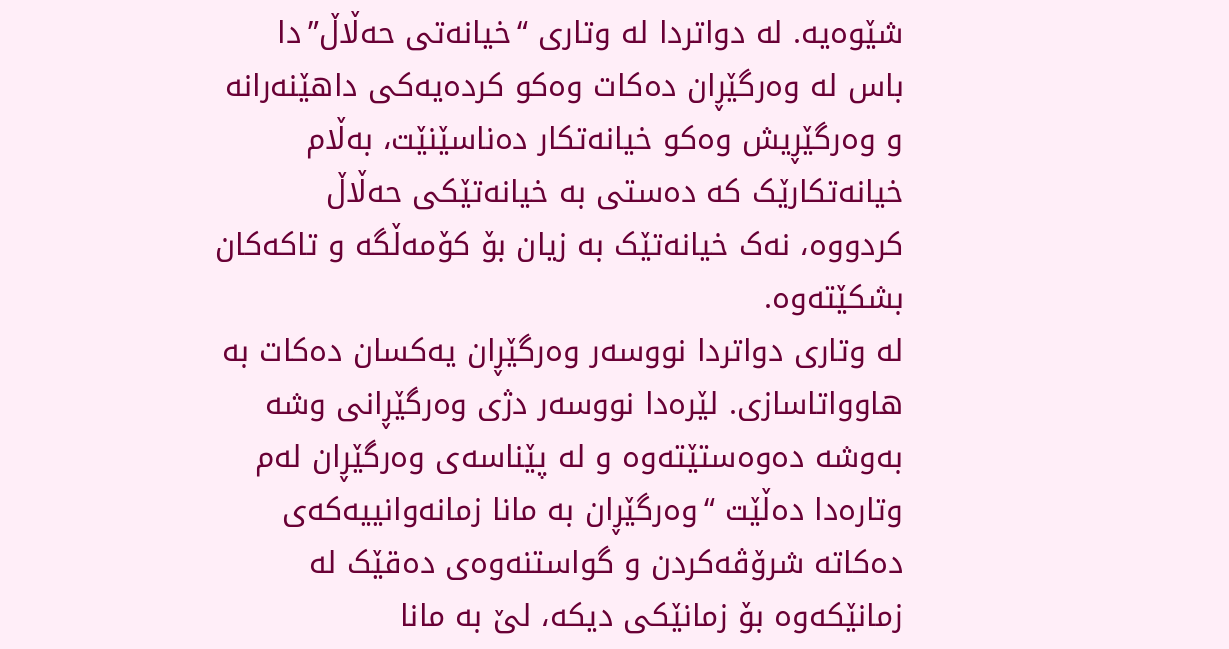شێوەیە. لە دواتردا لە وتاری “خیانەتی حەڵاڵ”دا باس لە وەرگێڕان دەکات وەکو کردەیەکی داهێنەرانە و وەرگێڕیش وەکو خیانەتکار دەناسێنێت، بەڵام خیانەتکارێک کە دەستی بە خیانەتێکی حەڵاڵ کردووە، نەک خیانەتێک بە زیان بۆ کۆمەڵگە و تاکەکان بشکێتەوە.
لە وتاری دواتردا نووسەر وەرگێڕان یەکسان دەکات بە هاوواتاسازی. لێرەدا نووسەر دژی وەرگێڕانی وشە بەوشە دەوەستێتەوە و لە پێناسەی وەرگێڕان لەم وتارەدا دەڵێت “وەرگێڕان بە مانا زمانەوانییەکەی دەکاتە شرۆڤەکردن و گواستنەوەی دەقێک لە زمانێکەوە بۆ زمانێکی دیکە، لێ بە مانا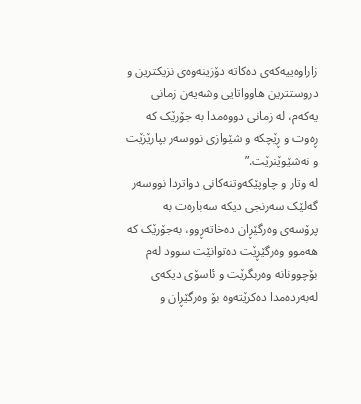زاراوەییەکەی دەکاتە دۆزینەوەی نزیکترین و دروستترین هاوواتایی وشەیەن زمانی یەکەم، لە زمانی دووەمدا بە جۆرێک کە ڕەوت و ڕێچکە و شێوازی نووسەر بپارێزێت و نەشێوێنرێت.”
لە وتار و چاوپێکەوتنەکانی دواتردا نووسەر گەلێک سەرنجی دیکە سەبارەت بە پرۆسەی وەرگێڕان دەخاتەڕوو، بەجۆرێک کە هەموو وەرگێڕێت دەتوانێت سوود لەم بۆچوونانە وەربگرێت و ئاسۆی دیکەی لەبەردەمدا دەکرێتەوە بۆ وەرگێڕان و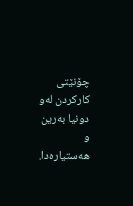چۆنێتی کارکردن لەو دونیا بەرین و هەستیارەدا.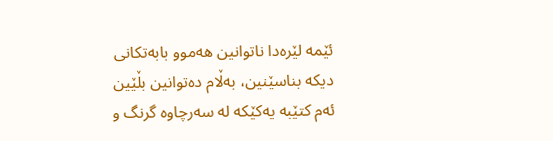ئێمە لێرەدا ناتوانین هەموو بابەتکانی دیکە بناسێنین، بەڵام دەتوانین بڵێین ئەم کتێبە یەکێکە لە سەرچاوە گرنگ و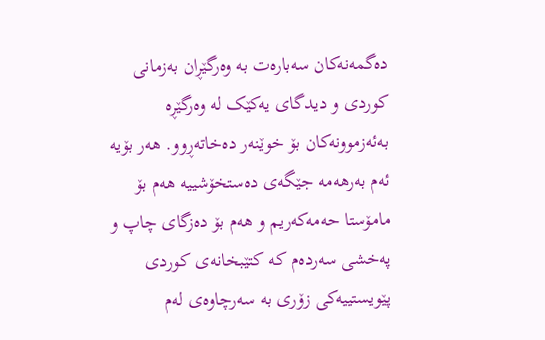دەگمەنەکان سەبارەت بە وەرگێڕان بەزمانی کوردی و دیدگای یەکێک لە وەرگێڕە بەئەزموونەکان بۆ خوێنەر دەخاتەڕوو. هەر بۆیە ئەم بەرهەمە جێگەی دەستخۆشییە هەم بۆ مامۆستا حەمەکەریم و هەم بۆ دەزگای چاپ و پەخشی سەردەم کە کتێبخانەی کوردی پێویستییەکی زۆری بە سەرچاوەی لەم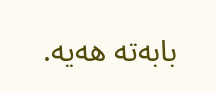بابەتە هەیە.